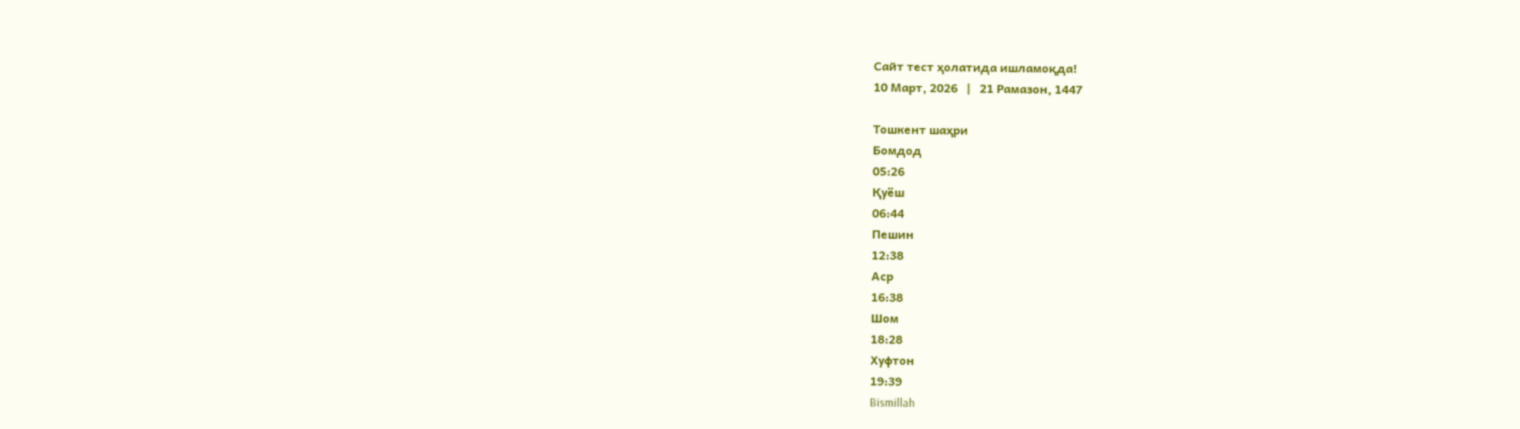Сайт тест ҳолатида ишламоқда!
10 Март, 2026   |   21 Рамазон, 1447

Тошкент шаҳри
Бомдод
05:26
Қуёш
06:44
Пешин
12:38
Аср
16:38
Шом
18:28
Хуфтон
19:39
Bismillah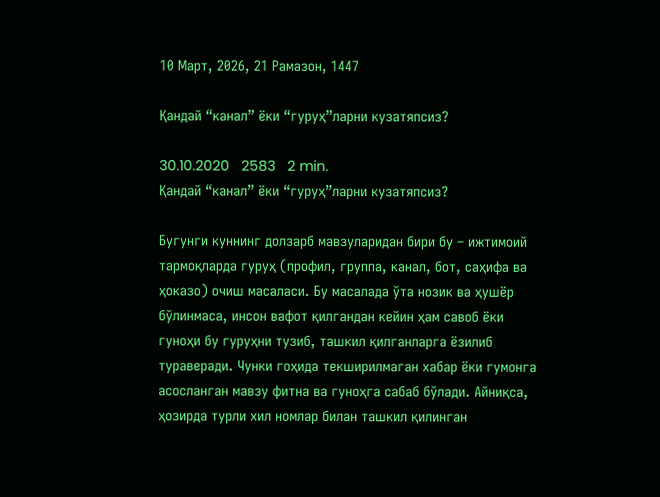10 Март, 2026, 21 Рамазон, 1447

Қандай “канал” ёки “гуруҳ”ларни кузатяпсиз?

30.10.2020   2583   2 min.
Қандай “канал” ёки “гуруҳ”ларни кузатяпсиз?

Бугунги куннинг долзарб мавзуларидан бири бу – ижтимоий тармоқларда гуруҳ (профил, группа, канал, бот, саҳифа ва ҳоказо) очиш масаласи. Бу масалада ўта нозик ва ҳушёр бўлинмаса, инсон вафот қилгандан кейин ҳам савоб ёки гуноҳи бу гуруҳни тузиб, ташкил қилганларга ёзилиб тураверади. Чунки гоҳида текширилмаган хабар ёки гумонга асосланган мавзу фитна ва гуноҳга сабаб бўлади. Айниқса, ҳозирда турли хил номлар билан ташкил қилинган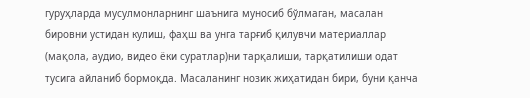гуруҳларда мусулмонларнинг шаънига муносиб бўлмаган, масалан бировни устидан кулиш, фаҳш ва унга тарғиб қилувчи материаллар (мақола, аудио, видео ёки суратлар)ни тарқалиши, тарқатилиши одат тусига айланиб бормоқда. Масаланинг нозик жиҳатидан бири, буни қанча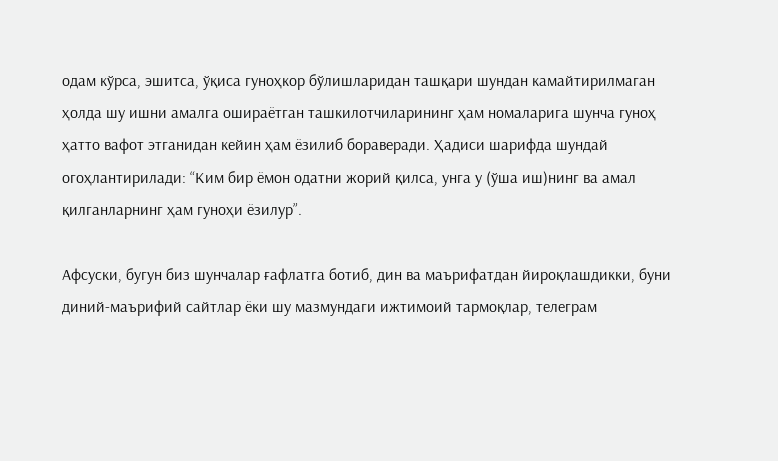одам кўрса, эшитса, ўқиса гуноҳкор бўлишларидан ташқари шундан камайтирилмаган ҳолда шу ишни амалга ошираётган ташкилотчиларининг ҳам номаларига шунча гуноҳ ҳатто вафот этганидан кейин ҳам ёзилиб бораверади. Ҳадиси шарифда шундай огоҳлантирилади: “Ким бир ёмон одатни жорий қилса, унга у (ўша иш)нинг ва амал қилганларнинг ҳам гуноҳи ёзилур”.

Афсуски, бугун биз шунчалар ғафлатга ботиб, дин ва маърифатдан йироқлашдикки, буни диний-маърифий сайтлар ёки шу мазмундаги ижтимоий тармоқлар, телеграм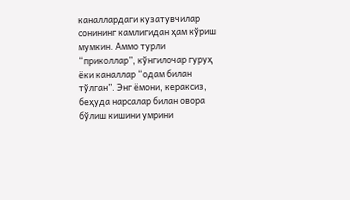каналлардаги кузатувчилар сонининг камлигидан ҳам кўриш мумкин. Аммо турли “приколлар”, кўнгилочар гуруҳ ёки каналлар “одам билан тўлган”. Энг ёмони, кераксиз, беҳуда нарсалар билан овора бўлиш кишини умрини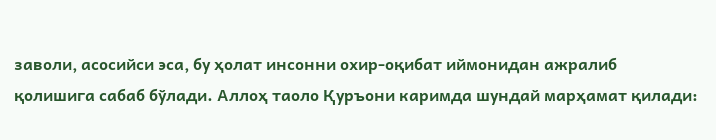заволи, асосийси эса, бу ҳолат инсонни охир-оқибат иймонидан ажралиб қолишига сабаб бўлади. Аллоҳ таоло Қуръони каримда шундай марҳамат қилади: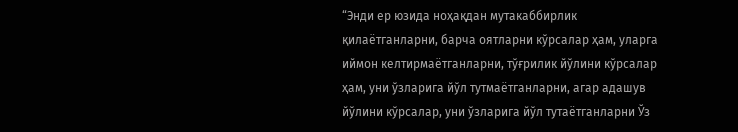“Энди ер юзида ноҳақдан мутакаббирлик қилаётганларни, барча оятларни кўрсалар ҳам, уларга иймон келтирмаётганларни, тўғрилик йўлини кўрсалар ҳам, уни ўзларига йўл тутмаётганларни, агар адашув йўлини кўрсалар, уни ўзларига йўл тутаётганларни Ўз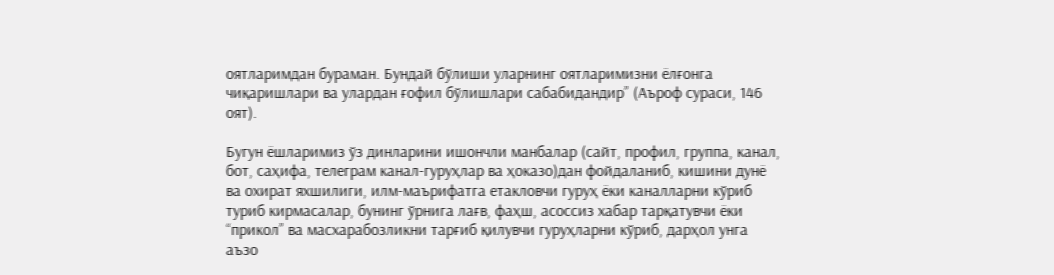оятларимдан бураман. Бундай бўлиши уларнинг оятларимизни ёлғонга чиқаришлари ва улардан ғофил бўлишлари сабабидандир” (Аъроф сураси, 146 оят).

Бугун ёшларимиз ўз динларини ишончли манбалар (сайт, профил, группа, канал, бот, саҳифа, телеграм канал-гуруҳлар ва ҳоказо)дан фойдаланиб, кишини дунё ва охират яхшилиги, илм-маърифатга етакловчи гуруҳ ёки каналларни кўриб туриб кирмасалар, бунинг ўрнига лағв, фаҳш, асоссиз хабар тарқатувчи ёки “прикол” ва масхарабозликни тарғиб қилувчи гуруҳларни кўриб, дарҳол унга аъзо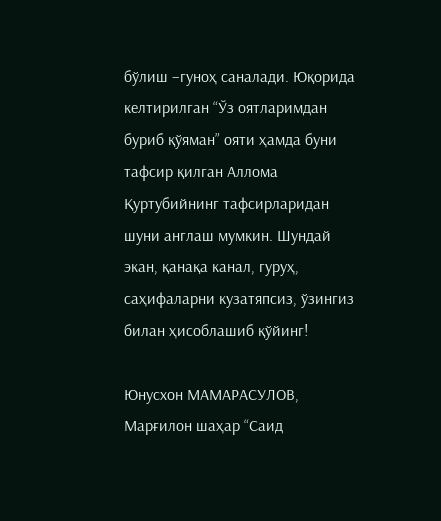бўлиш –гуноҳ саналади. Юқорида келтирилган “Ўз оятларимдан буриб қўяман” ояти ҳамда буни тафсир қилган Аллома Қуртубийнинг тафсирларидан шуни англаш мумкин. Шундай экан, қанақа канал, гуруҳ, саҳифаларни кузатяпсиз, ўзингиз билан ҳисоблашиб қўйинг!

Юнусхон МАМАРАСУЛОВ,
Марғилон шаҳар “Саид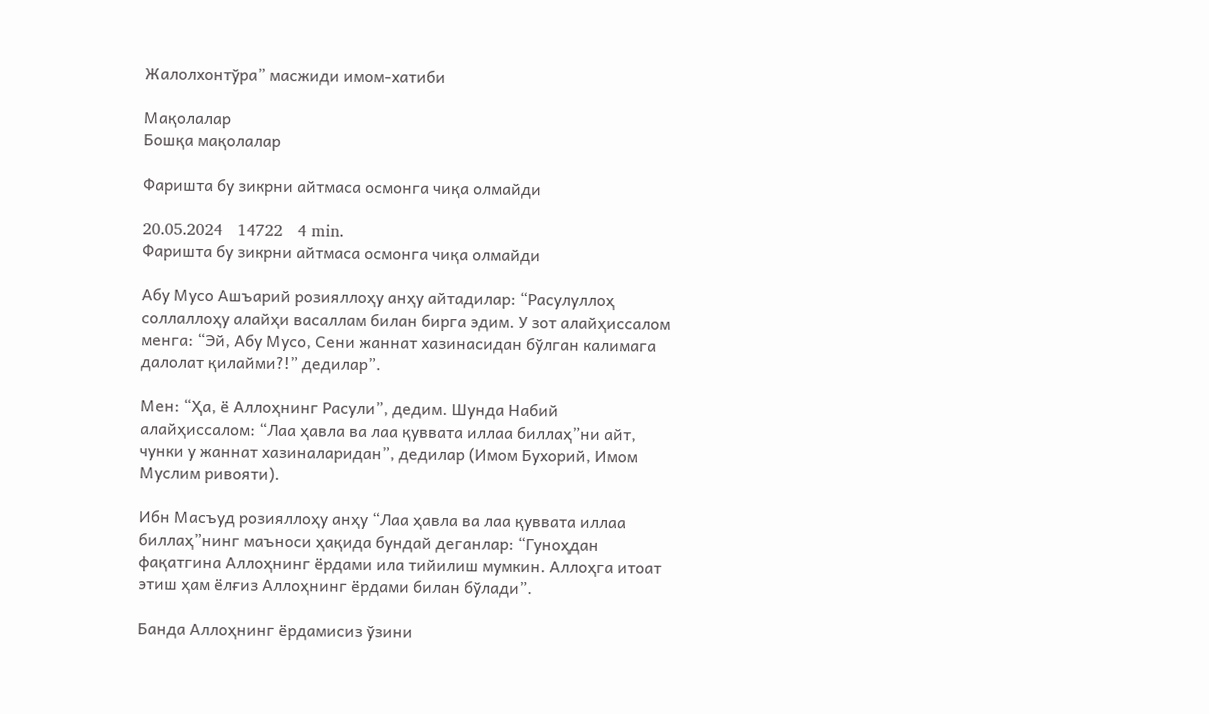Жалолхонтўра” масжиди имом-хатиби

Мақолалар
Бошқа мақолалар

Фаришта бу зикрни айтмаса осмонга чиқа олмайди

20.05.2024   14722   4 min.
Фаришта бу зикрни айтмаса осмонга чиқа олмайди

Абу Мусо Ашъарий розияллоҳу анҳу айтадилар: “Расулуллоҳ соллаллоҳу алайҳи васаллам билан бирга эдим. У зот алайҳиссалом менга: “Эй, Абу Мусо, Сени жаннат хазинасидан бўлган калимага далолат қилайми?!” дедилар”.

Мен: “Ҳа, ё Аллоҳнинг Расули”, дедим. Шунда Набий алайҳиссалом: “Лаа ҳавла ва лаа қуввата иллаа биллаҳ”ни айт, чунки у жаннат хазиналаридан”, дедилар (Имом Бухорий, Имом Муслим ривояти).

Ибн Масъуд розияллоҳу анҳу “Лаа ҳавла ва лаа қуввата иллаа биллаҳ”нинг маъноси ҳақида бундай деганлар: “Гуноҳдан фақатгина Аллоҳнинг ёрдами ила тийилиш мумкин. Аллоҳга итоат этиш ҳам ёлғиз Аллоҳнинг ёрдами билан бўлади”.

Банда Аллоҳнинг ёрдамисиз ўзини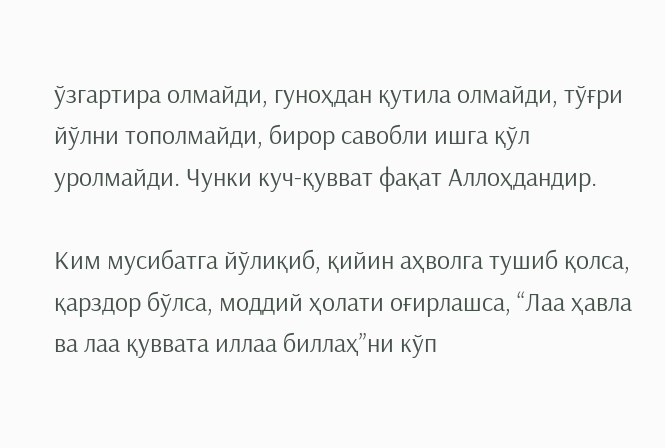ўзгартира олмайди, гуноҳдан қутила олмайди, тўғри йўлни тополмайди, бирор савобли ишга қўл уролмайди. Чунки куч-қувват фақат Аллоҳдандир.

Ким мусибатга йўлиқиб, қийин аҳволга тушиб қолса, қарздор бўлса, моддий ҳолати оғирлашса, “Лаа ҳавла ва лаа қуввата иллаа биллаҳ”ни кўп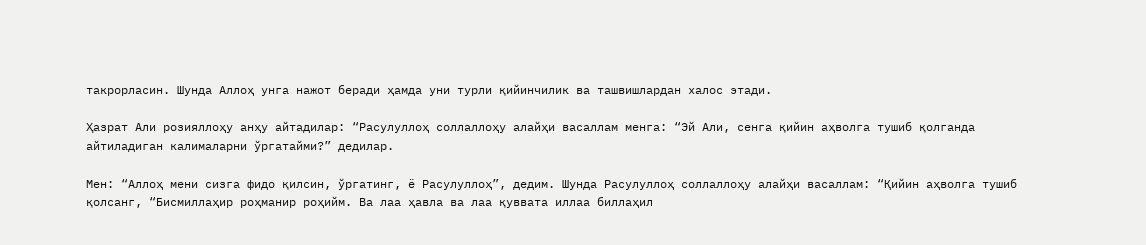такрорласин. Шунда Аллоҳ унга нажот беради ҳамда уни турли қийинчилик ва ташвишлардан халос этади.

Ҳазрат Али розияллоҳу анҳу айтадилар: “Расулуллоҳ соллаллоҳу алайҳи васаллам менга: “Эй Али, сенга қийин аҳволга тушиб қолганда айтиладиган калималарни ўргатайми?” дедилар.

Мен: “Аллоҳ мени сизга фидо қилсин, ўргатинг, ё Расулуллоҳ”, дедим. Шунда Расулуллоҳ соллаллоҳу алайҳи васаллам: “Қийин аҳволга тушиб қолсанг, “Бисмиллаҳир роҳманир роҳийм. Ва лаа ҳавла ва лаа қуввата иллаа биллаҳил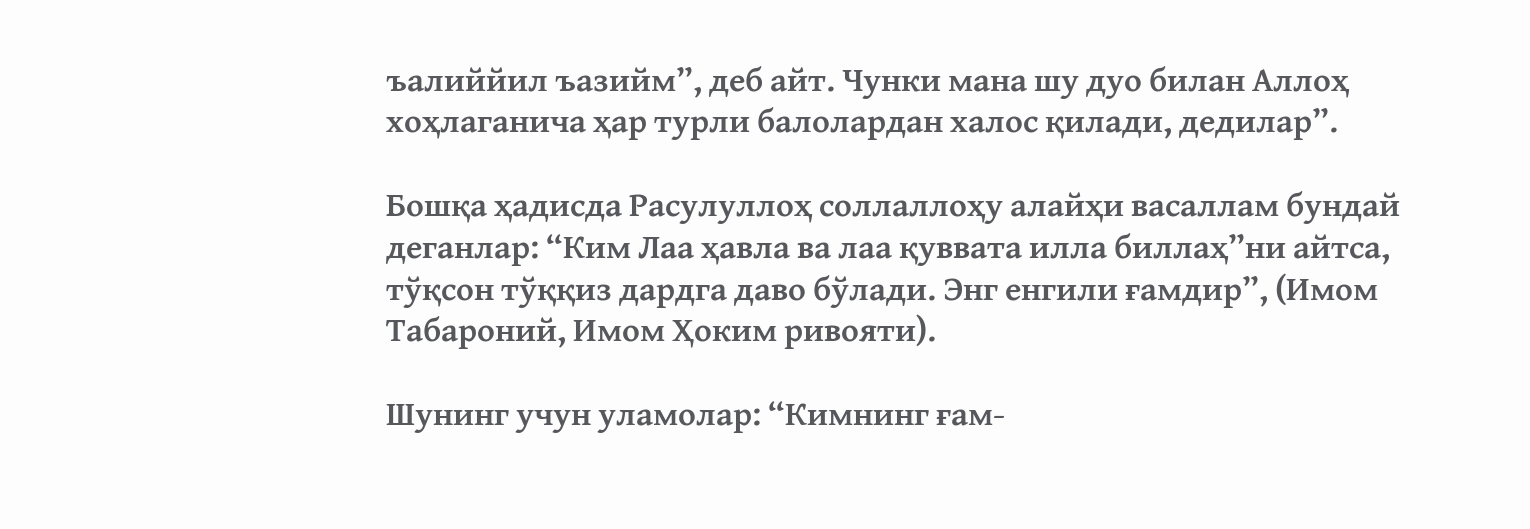ъалиййил ъазийм”, деб айт. Чунки мана шу дуо билан Аллоҳ хоҳлаганича ҳар турли балолардан халос қилади, дедилар”.

Бошқа ҳадисда Расулуллоҳ соллаллоҳу алайҳи васаллам бундай деганлар: “Ким Лаа ҳавла ва лаа қуввата илла биллаҳ”ни айтса, тўқсон тўққиз дардга даво бўлади. Энг енгили ғамдир”, (Имом Табароний, Имом Ҳоким ривояти).

Шунинг учун уламолар: “Кимнинг ғам-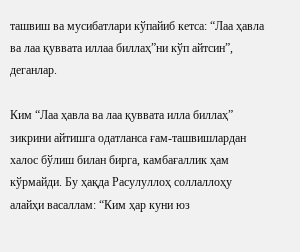ташвиш ва мусибатлари кўпайиб кетса: “Лаа ҳавла ва лаа қуввата иллаа биллаҳ”ни кўп айтсин”, деганлар.

Ким “Лаа ҳавла ва лаа қуввата илла биллаҳ” зикрини айтишга одатланса ғам-ташвишлардан халос бўлиш билан бирга, камбағаллик ҳам кўрмайди. Бу ҳақда Расулуллоҳ соллаллоҳу алайҳи васаллам: “Ким ҳар куни юз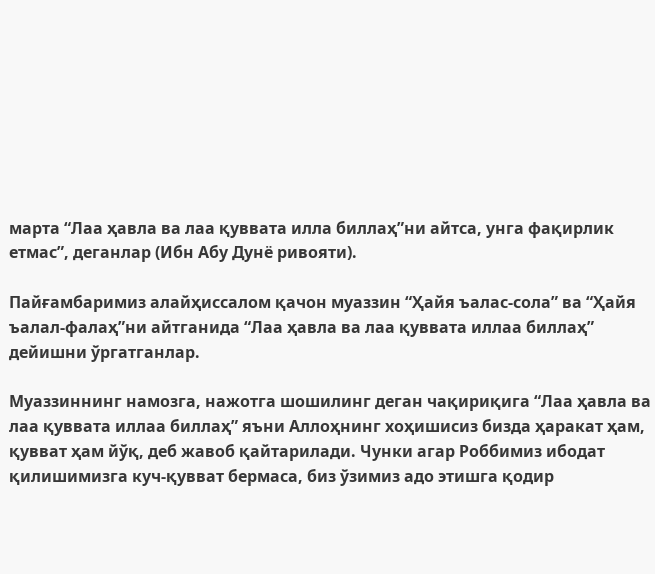марта “Лаа ҳавла ва лаа қуввата илла биллаҳ”ни айтса, унга фақирлик етмас”, деганлар (Ибн Абу Дунё ривояти).

Пайғамбаримиз алайҳиссалом қачон муаззин “Ҳайя ъалас-сола” ва “Ҳайя ъалал-фалаҳ”ни айтганида “Лаа ҳавла ва лаа қуввата иллаа биллаҳ” дейишни ўргатганлар.

Муаззиннинг намозга, нажотга шошилинг деган чақириқига “Лаа ҳавла ва лаа қуввата иллаа биллаҳ” яъни Аллоҳнинг хоҳишисиз бизда ҳаракат ҳам, қувват ҳам йўқ, деб жавоб қайтарилади. Чунки агар Роббимиз ибодат қилишимизга куч-қувват бермаса, биз ўзимиз адо этишга қодир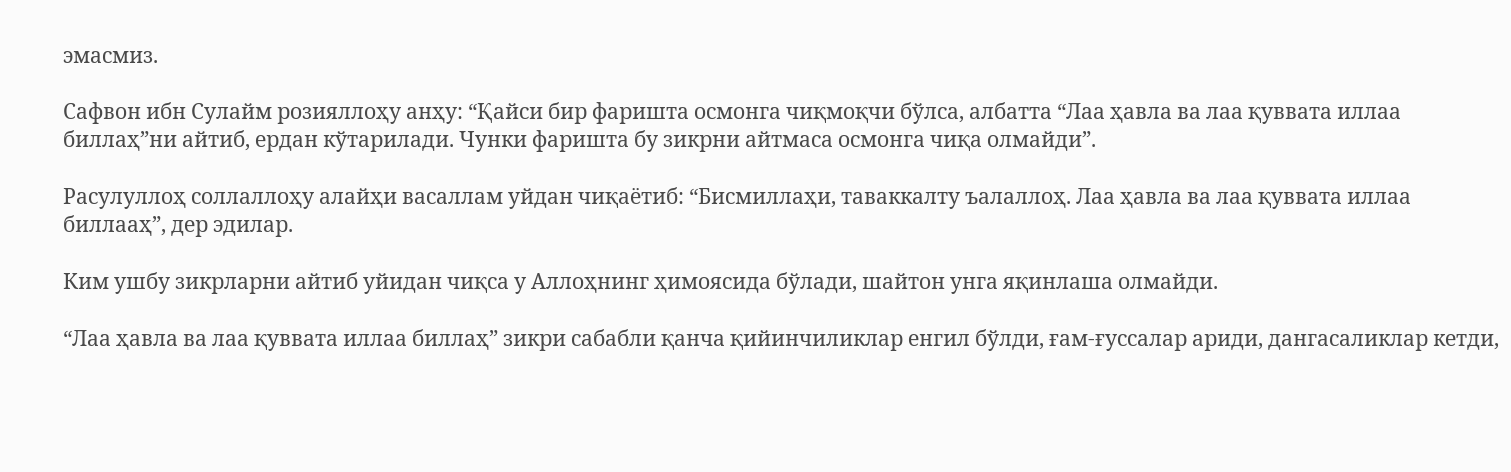эмасмиз.

Сафвон ибн Сулайм розияллоҳу анҳу: “Қайси бир фаришта осмонга чиқмоқчи бўлса, албатта “Лаа ҳавла ва лаа қуввата иллаа биллаҳ”ни айтиб, ердан кўтарилади. Чунки фаришта бу зикрни айтмаса осмонга чиқа олмайди”.

Расулуллоҳ соллаллоҳу алайҳи васаллам уйдан чиқаётиб: “Бисмиллаҳи, таваккалту ъалаллоҳ. Лаа ҳавла ва лаа қуввата иллаа биллааҳ”, дер эдилар.

Ким ушбу зикрларни айтиб уйидан чиқса у Аллоҳнинг ҳимоясида бўлади, шайтон унга яқинлаша олмайди.

“Лаа ҳавла ва лаа қуввата иллаа биллаҳ” зикри сабабли қанча қийинчиликлар енгил бўлди, ғам-ғуссалар ариди, дангасаликлар кетди,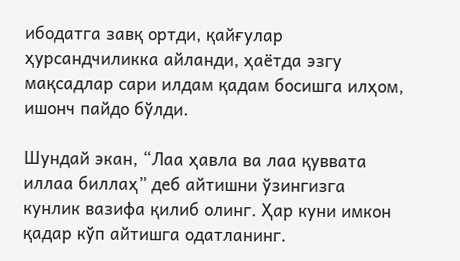ибодатга завқ ортди, қайғулар ҳурсандчиликка айланди, ҳаётда эзгу мақсадлар сари илдам қадам босишга илҳом, ишонч пайдо бўлди.

Шундай экан, “Лаа ҳавла ва лаа қуввата иллаа биллаҳ” деб айтишни ўзингизга кунлик вазифа қилиб олинг. Ҳар куни имкон қадар кўп айтишга одатланинг.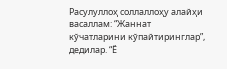Расулуллоҳ соллаллоҳу алайҳи васаллам: “Жаннат кўчатларини кўпайтиринглар”, дедилар. “Ё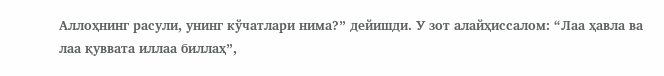Аллоҳнинг расули, унинг кўчатлари нима?” дейишди. У зот алайҳиссалом: “Лаа ҳавла ва лаа қуввата иллаа биллаҳ”,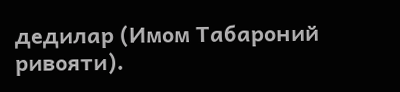дедилар (Имом Табароний ривояти).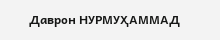Даврон НУРМУҲАММАД